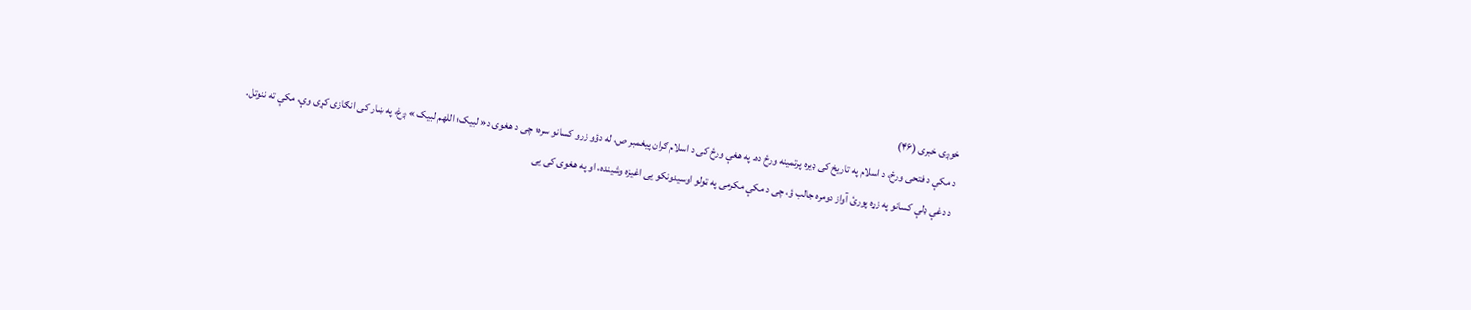خوږی خبری (۴۶)
د مکې د فتحی ورځ، د اسلام په تاریخ کی ډیره پرتمینه ورځ ده. په هغې ورځ کی د اسلام ګران پیغمبر ص، له دؤو زرو کسانو سره؛ چی د هغوی د« لبیک؛ اللهم لبیک » ږغ، په ښار کی انګازی کړی وې، مکې ته ننوتل.
د دغې ډلې کسانو په زړه پورئ آواز دومره جالب ؤ، چی د مکې مکرمی په ټولو اوسیدونکو یی اغیزه وشینده، او په هغوی کی یی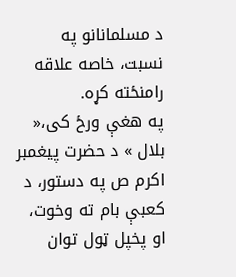د مسلمانانو په نسبت، خاصه علاقه رامنځته کړه.
په هغې ورځ کی،« بلال » د حضرت پیغمبر اکرم ص په دستور، د کعبې بام ته وخوت، او پخپل ټول توان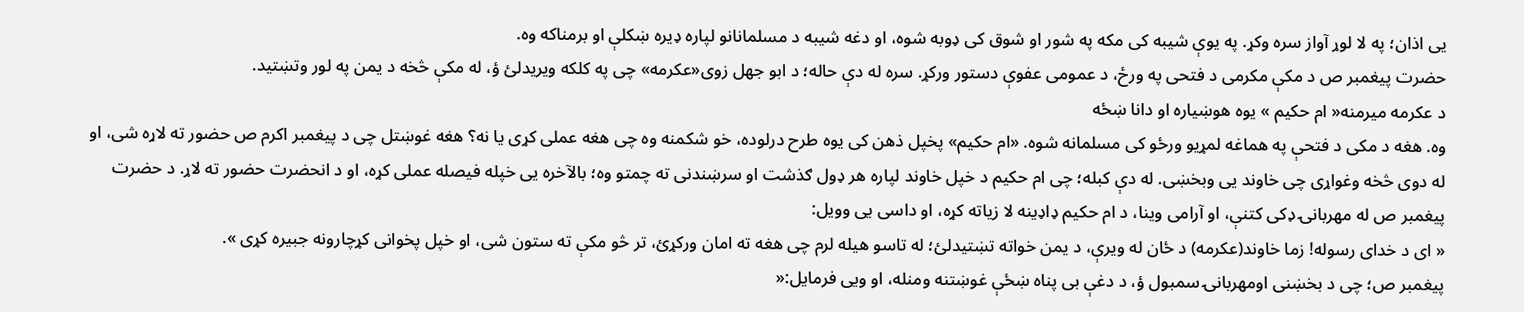یی اذان؛ په لا لوړ آواز سره وکړ. په یوې شیبه کی مکه په شور او شوق کی ډوبه شوه، او دغه شیبه د مسلمانانو لپاره ډیره ښکلې او برمناکه وه.
حضرت پیغمبر ص د مکې مکرمی د فتحی په ورځ، د عمومی عفوې دستور ورکړ. سره له دې حاله؛ د ابو جهل زوی«عکرمه» چی په کلکه ویریدلئ ؤ، له مکې څخه د یمن په لور وتښتید.
د عکرمه میرمنه« ام حکیم » یوه هوښیاره او دانا ښځه
وه. هغه د مکی د فتحې په هماغه لمړیو ورځو کی مسلمانه شوه. «ام حکیم» پخپل ذهن کی یوه طرح درلوده، خو شکمنه وه چی هغه عملی کړی یا نه؟ هغه غوښتل چی د پیغمبر اکرم ص حضور ته لاړه شی، او له دوی څخه وغواړی چی خاوند یی وبخښی. له دې کبله؛ چی ام حکیم د خپل خاوند لپاره هر ډول ګذشت او سرښندنی ته چمتو وه؛ بالآخره یی خپله فیصله عملی کړه، او د انحضرت حضور ته لاړ. د حضرت پیغمبر ص له مهربانۍ ډکی کتنې، او آرامی وینا، د ام حکیم ډاډینه لا زیاته کړه، او داسی یی وویل:
« ای د خدای رسوله! زما خاوند(عکرمه) د ځان له ویرې، د یمن خواته تښتیدلئ؛ له تاسو هیله لرم چی هغه ته امان ورکړئ، تر څو مکې ته ستون شی، او خپل پخوانی کړچارونه جبیره کړی ».
پیغمبر ص؛ چی د بخښنی اومهربانۍ سمبول ؤ، د دغې بی پناه ښځې غوښتنه ومنله، او ویی فرمایل:«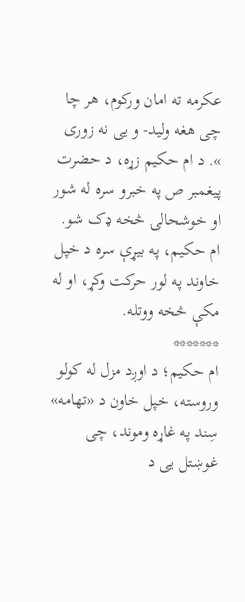عکرمه ته امان ورکوم، هر چا چی هغه ولید- و یی نه زوری ». د ام حکیم زړه، د حضرت پیغمبر ص په خبرو سره له شور او خوشحالۍ څخه ډک شو. ام حکیم، په بیړې سره د خپل خاوند په لور حرکت وکړ، او له مکې څخه ووتله.
*******
ام حکیم؛ د اوږد مزل له کولو وروسته، خپل خاون د «تهامه» سِند په غاړه وموند، چی غوښتل یی د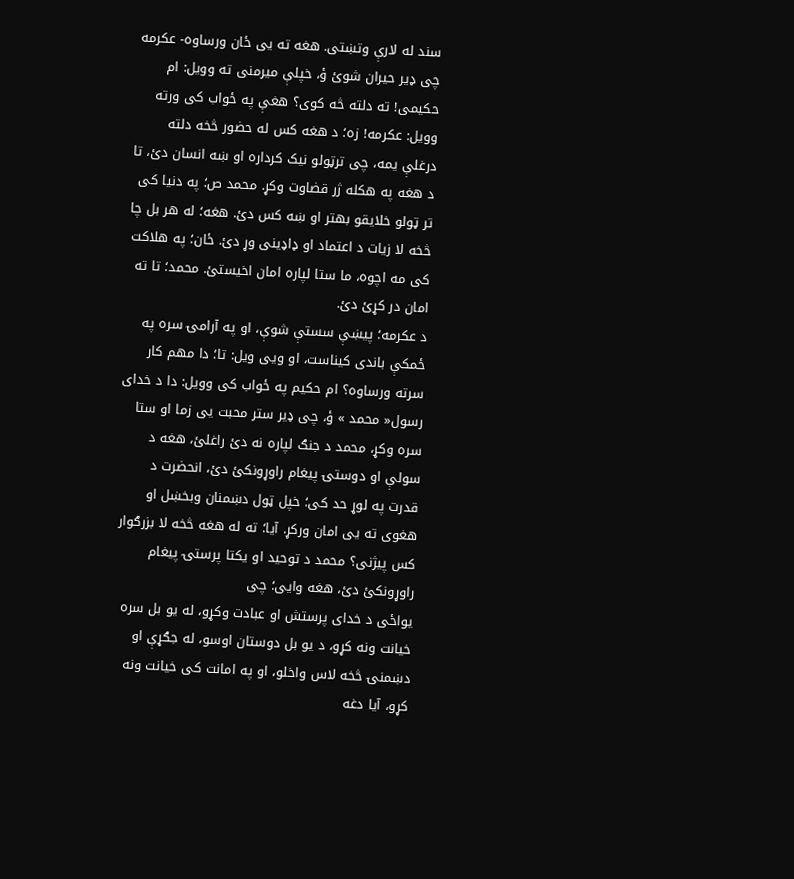سند له لارې وتښتی. هغه ته یی ځان ورساوه- عکرمه چی ډیر حیران شوئ ؤ، خپلې میرمنی ته وویل: ام حکیمی! ته دلته څه کوی؟ هغې په ځواب کی ورته وویل: عکرمه! زه؛ د هغه کس له حضور څخه دلته درغلې یمه، چی ترټولو نیک کرداره او ښه انسان دئ، تا د هغه په هکله ژر قضاوت وکړ. محمد ص؛ په دنیا کی تر ټولو خلایقو بهتر او ښه کس دئ. هغه؛ له هر بل چا څخه لا زیات د اعتماد او ډاډینی وړ دئ. ځان؛ په هلاکت کی مه اچوه، ما ستا لپاره امان اخیستئ. محمد؛ تا ته امان در کړئ دئ.
د عکرمه؛ پیښې سستې شوې، او په آرامۍ سره په ځمکې باندی کیناست، او ویی ویل: تا؛ دا مهم کار سرته ورساوه؟ ام حکیم په ځواب کی وویل: دا د خدای رسول« محمد » ؤ، چی ډیر ستر محبت یی زما او ستا سره وکړ، محمد د جنګ لپاره نه دئ راغلئ، هغه د سولې او دوستۍ پیغام راوړونکئ دئ، انحضرت د قدرت په لوړ حد کی؛ خپل ټول دښمنان وبخښل او هغوی ته یی امان ورکړ. آیا؛ ته له هغه څخه لا بزرګوار کس پیژنی؟ محمد د توحید او یکتا پرستۍ پیغام راوړونکئ دئ، هغه وایی؛ چی
یواځی د خدای پرستش او عبادت وکړو، له یو بل سره خیانت ونه کړو، د یو بل دوستان اوسو، له جګړې او دښمنۍ څخه لاس واخلو، او په امانت کی خیانت ونه کړو، آیا دغه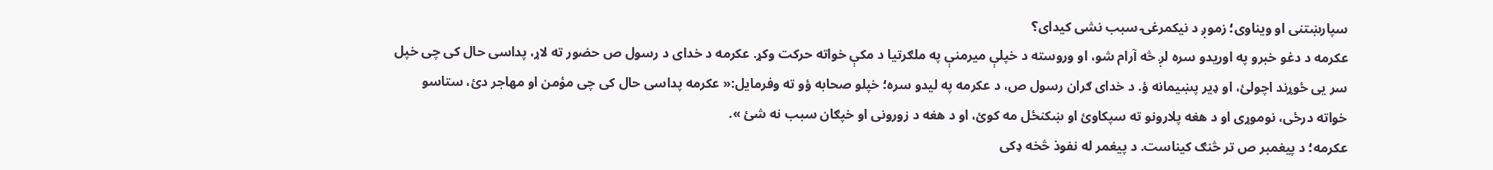سپارښتنی او ویناوی؛ زموږ د نیکمرغۍ سبب نشی کیدای؟
عکرمه د دغو خبرو په اوریدو سره لږ څه آرام شو، او وروسته د خپلې میرمنې په ملګرتیا د مکې خواته حرکت وکړ. عکرمه د خدای د رسول ص حضور ته لاړ، پداسی حال کی چی خپل سر یی ځوړند اچولئ، او ډیر پښیمانه ؤ. د خدای ګران رسول ص، د عکرمه په لیدو سره؛ خپلو صحابه ؤو ته وفرمایل:« عکرمه پداسی حال کی چی مؤمن او مهاجر دئ، ستاسو خواته درځی، نوموړی او د هغه پلارونو ته سپکاوئ او ښکنځل مه کوئ، او د هغه د زورونی او خپګان سبب نه شئ ».
عکرمه؛ د پیغمبر ص تر څنګ کیناست. د پیغمر له نفوذ څخه ډکی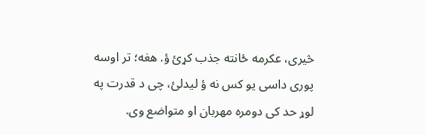څیری، عکرمه ځانته جذب کړئ ؤ. هغه؛ تر اوسه پوری داسی یو کس نه ؤ لیدلئ، چی د قدرت په لوړ حد کی دومره مهربان او متواضع وی.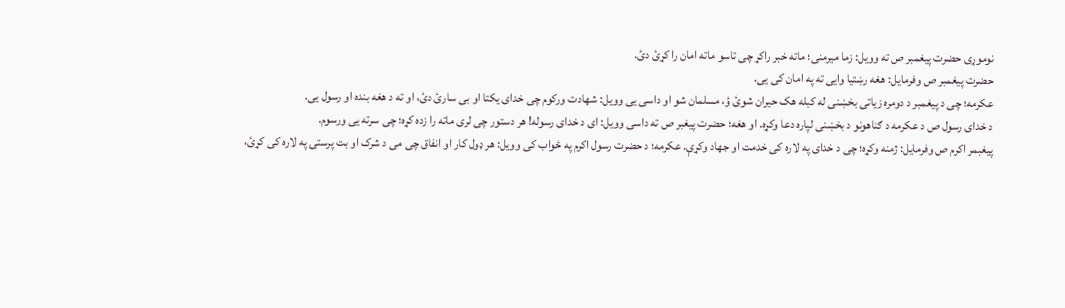نوموړی حضرت پیغمبر ص ته وویل: زما میرمنی؛ ماته خبر راکړ چی تاسو ماته امان را کړئ دئ.
حضرت پیغمبر ص وفرمایل: هغه رښتیا وایی ته په امان کی یی.
عکرمه؛ چی د پیغمبر د دومره زیاتی بخښنی له کبله هک حیران شوئ ؤ، مسلمان شو او داسی یی وویل: شهادت ورکوم چی خدای یکتا او بی سارئ دئ، او ته د هغه بنده او رسول یی.
د خدای رسول ص د عکرمه د ګناهونو د بخښنی لپاره دعا وکړه. او هغه؛ حضرت پیغبر ص ته داسی وویل: ای د خدای رسوله! هر دستور چی لری ماته را زده کړه؛ چی سرته یی ورسوم.
پیغبمر اکرم ص وفرمایل: ژمنه وکړه؛ چی د خدای په لاره کی خدمت او جهاد وکړې. عکرمه؛ د حضرت رسول اکرم په ځواب کی وویل: هر ډول کار او انفاق چی می د شرک او بت پرستۍ په لاره کی کړئ،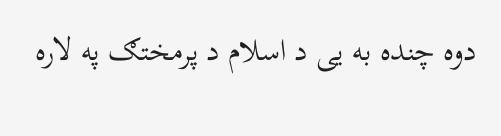دوه چنده به یی د اسلام د پرمختګ په لاره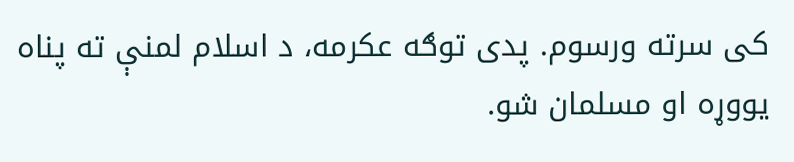کی سرته ورسوم. پدی توګه عکرمه، د اسلام لمنې ته پناه یووړه او مسلمان شو.